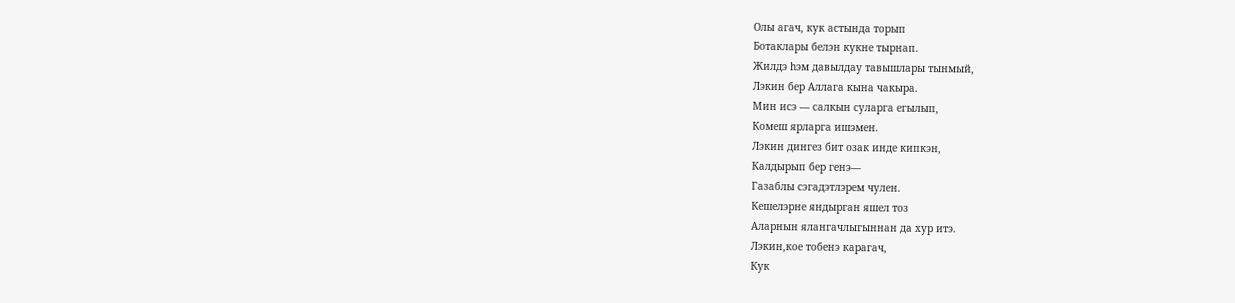Олы агач, кук астында торып
Ботаклары белэн кукне тырнап.
Жилдэ hэм давылдау тавышлары тынмый,
Лэкин бер Аллага кына чакыра.
Мин исэ — салкын суларга егылып,
Комеш ярларга ишэмен.
Лэкин дингез бит озак инде кипкэн,
Калдырып бер генэ—
Газаблы сэгадэтлэрем чулен.
Кешелэрне яндырган яшел тоз
Аларнын ялангачлыгыннан да хур итэ.
Лэкин,кое тобенэ карагач,
Кук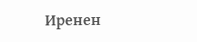Иренен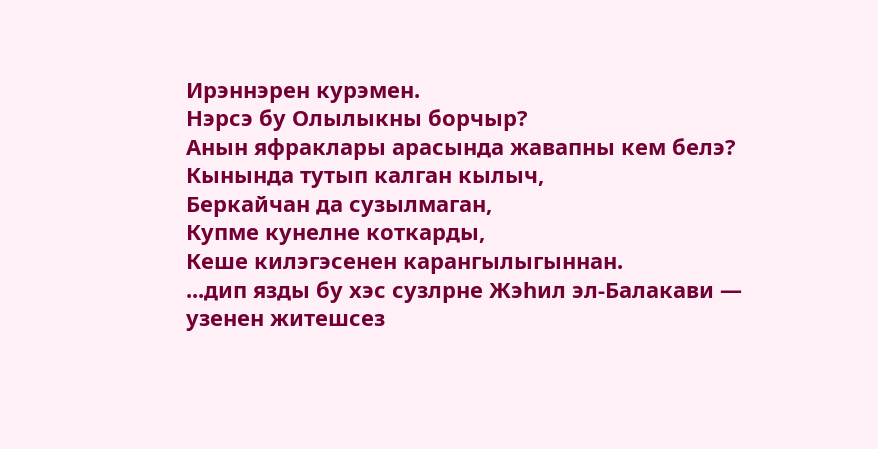Ирэннэрен курэмен.
Нэрсэ бу Олылыкны борчыр?
Анын яфраклары арасында жавапны кем белэ?
Кынында тутып калган кылыч,
Беркайчан да сузылмаган,
Купме кунелне коткарды,
Кеше килэгэсенен карангылыгыннан.
...дип язды бу хэс сузлрне Жэhил эл-Балакави — узенен житешсез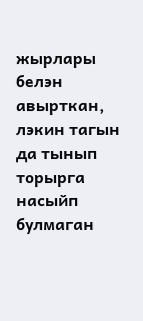жырлары белэн авырткан, лэкин тагын да тынып торырга насыйп булмаган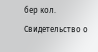бер кол.
Свидетельство о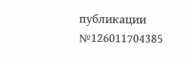публикации №126011704385